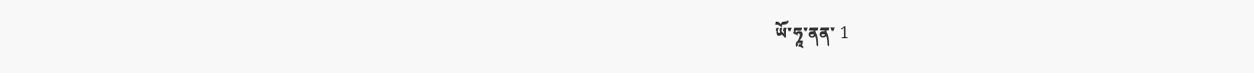ཡོ་ཧཱ་ནན་ 1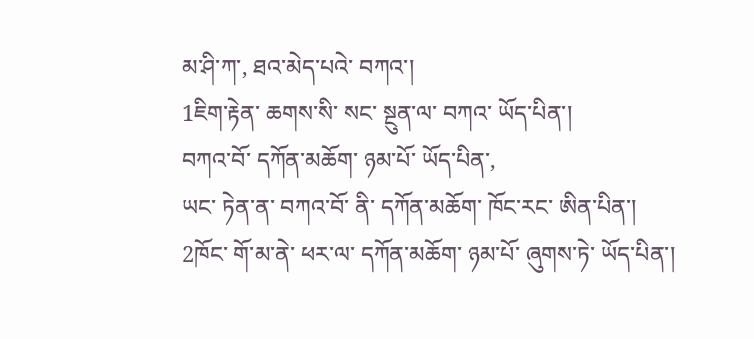མ་ཤི་ཀ་, ཐའ་མེད་པའེ་ བཀའ་།
1ཇིག་རྟེན་ ཆགས་སི་ སང་ སྔུན་ལ་ བཀའ་ ཡོད་པིན་།
བཀའ་བོ་ དཀོན་མཆོག་ ཉམ་པོ་ ཡོད་པིན་,
ཡང་ ཏེན་ན་ བཀའ་བོ་ ནི་ དཀོན་མཆོག་ ཁོང་རང་ ཨིན་པིན་།
2ཁོང་ གོ་མ་ནེ་ ཕར་ལ་ དཀོན་མཆོག་ ཉམ་པོ་ ཞུགས་ཏེ་ ཡོད་པིན་།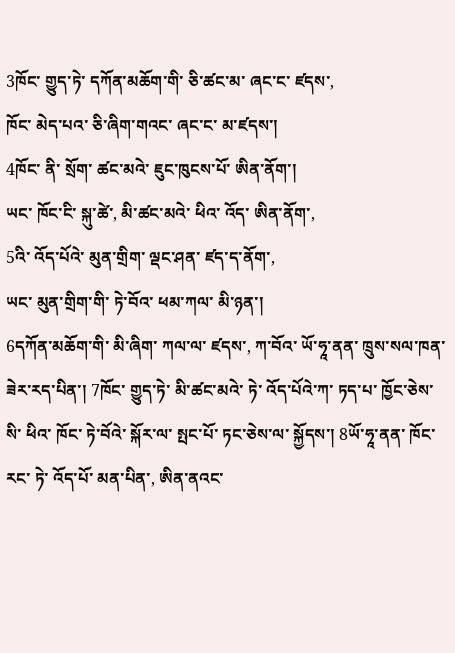3ཁོང་ གྱུད་ཏེ་ དཀོན་མཆོག་གི་ ཅི་ཚང་མ་ ཞང་ང་ ཛདས་,
ཁོང་ མེད་པའ་ ཅི་ཞིག་གའང་ ཞང་ང་ མ་ཛདས་།
4ཁོང་ ནི་ སྲོག་ ཚང་མའེ་ ཇུང་ཁུངས་པོ་ ཨིན་ནོག་།
ཡང་ ཁོང་ངི་ སྐུ་ཚེ་, མི་ཚང་མའེ་ ཕིའ་ འོད་ ཨིན་ནོག་,
5འི་ འོད་པོའེ་ མུན་གྲིག་ ལྡང་ཤན་ ཛད་ད་ནོག་,
ཡང་ མུན་གྲིག་གི་ ཏེ་བོའ་ ཕམ་ཀལ་ མི་ཉན་།
6དཀོན་མཆོག་གི་ མི་ཞིག་ ཀལ་ལ་ ཛདས་, ཀ་བོའ་ ཡོ་ཧཱ་ནན་ ཁྲུས་སལ་ཁན་ ཟེར་རད་པིན་། 7ཁོང་ གྱུད་ཏེ་ མི་ཚང་མའེ་ ཏེ་ འོད་པོའེ་ཀ་ ཏད་པ་ ཁྱོང་ཅེས་སི་ ཕིའ་ ཁོང་ ཏེ་བོའེ་ སྐོར་ལ་ སྤང་པོ་ ཏང་ཅེས་ལ་ སྐྱོདས་། 8ཡོ་ཧཱ་ནན་ ཁོང་རང་ ཏེ་ འོད་པོ་ མན་པིན་, ཨིན་ནའང་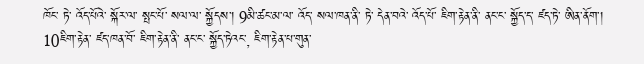ཁོང་ ཏེ་ འོད་པོའེ་ སྐོར་ལ་ སྤང་པོ་ སལ་ལ་ སྐྱོདས་། 9མི་ཚང་མ་ལ་ འོད་ སལ་ཁན་ནི་ ཏེ་ དེན་བའེ་ འོད་པོ་ ཇིག་རྟེན་ནི་ ནང་ང་ སྐྱོད་ད་ ཛད་ཏེ་ ཨིན་ནོག་།
10ཇིག་རྟེན་ ཛད་ཁན་བོ་ ཇིག་རྟེན་ནི་ ནང་ང་ སྐྱོད་ཏེའང་, ཇིག་རྟེན་པ་གུན་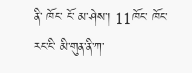ནི་ ཁོང་ ངོ་ མ་ཤེས་། 11ཁོང་ ཁོང་རང་ངི་ མི་གུན་ནི་ཀ་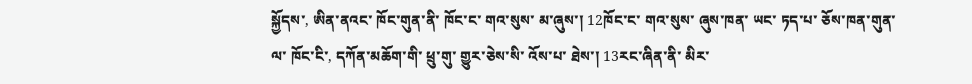སྐྱོདས་, ཨིན་ནའང་ ཁོང་གུན་ནི་ ཁོང་ང་ གའ་སུས་ མ་ཞུས་། 12ཁོང་ང་ གའ་སུས་ ཞུས་ཁན་ ཡང་ ཏད་པ་ ཅོས་ཁན་གུན་ལ་ ཁོང་ངི་, དཀོན་མཆོག་གི་ ཕྲུ་གུ་ གྱུར་ཅེས་སི་ འོས་པ་ ཐེས་། 13རང་ཞིན་ནི་ མིར་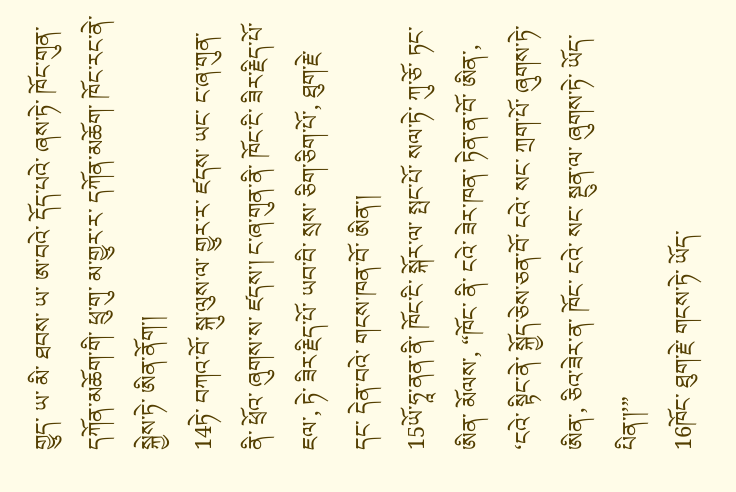གྱུད་ ཡ་ མི་ ཐབས་ ཡ་ ཨ་བའེ་ དོད་པའེ་ ཞས་ཏེ་ ཁོང་གུན་ དཀོན་མཆོག་གི་ ཕྲུ་གུ་ མ་གྱུར་ར་ དཀོན་མཆོག་ ཁོང་རང་ནེ་ སྐྱེས་ཏེ་ ཨིན་ནོག་།
14ཏེ་ བཀའ་བོ་ སྐུ་ལུས་ལ་ གྱུར་ར་ ཛདས་ ཡང་ ང་ཞ་གུན་ནི་ ཕྲོའ་ ཞུགས་ས་ ཛདས་། ང་ཞ་གུན་ནི་ ཁོང་ངི་ ཟིར་རྗིད་པོ་ ཇལ་, ཏེ་ ཟིར་རྗིད་པོ་ ཡབ་བི་ སྲས་ ཅིག་ཅིག་པོ་, ཐུག་རྗེ་ དང་ དེན་བའེ་ གངས་ཁན་བོ་ ཨིན་།
15ཡོ་ཧཱ་ནན་ནི་ ཁོང་ངི་ སྐོར་ལ་ སྤང་པོ་ སལ་ཏེ་ ཀུ་ཅོ་ ཏང་ཨིན་ མོལས་, “ཁོང་ ནི་ ངའེ་ ཟེར་ཁན་ ཏེན་ན་བོ་ ཨིན་, ‘ངའེ་ སྟིང་ནེ་ སྐྱོད་ཅེས་ཅན་བོ་ ངའེ་ སང་ ཀྲག་པོ་ ཞུགས་ཏེ་ ཨིན་, ཅིའ་ཟེར་ན་ ཁོང་ ངའེ་ སང་ སྔུན་ལ་ ཞུགས་ཏེ་ ཡོད་པིན་།’”
16ཁོང་ ཐུག་རྗེ་ གངས་ཏེ་ ཡོད་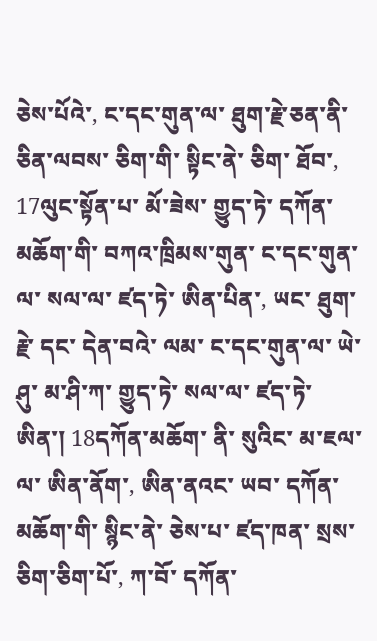ཅེས་པོའེ་, ང་དང་གུན་ལ་ ཐུག་རྗེ་ཅན་ནི་ ཅིན་ལབས་ ཅིག་གི་ སྟིང་ནེ་ ཅིག་ ཐོབ་, 17ལུང་སྟོན་པ་ མོ་ཟེས་ གྱུད་ཏེ་ དཀོན་མཆོག་གི་ བཀའ་ཁྲིམས་གུན་ ང་དང་གུན་ལ་ སལ་ལ་ ཛད་ཏེ་ ཨིན་པིན་, ཡང་ ཐུག་རྗེ་ དང་ དེན་བའེ་ ལམ་ ང་དང་གུན་ལ་ ཡེ་ཤུ་ མ་ཤི་ཀ་ གྱུད་ཏེ་ སལ་ལ་ ཛད་ཏེ་ ཨིན་། 18དཀོན་མཆོག་ ནི་ སུའིང་ མ་ཇལ་ལ་ ཨིན་ནོག་, ཨིན་ནའང་ ཡབ་ དཀོན་མཆོག་གི་ སྙིང་ནེ་ ཅེས་པ་ ཛད་ཁན་ སྲས་ ཅིག་ཅིག་པོ་, ཀ་བོ་ དཀོན་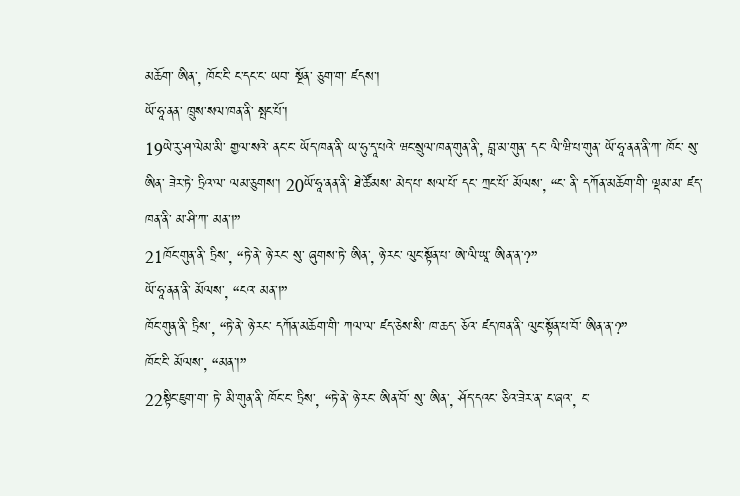མཆོག་ ཨིན་, ཁོང་ངི་ ང་དང་ང་ ཡབ་ སྔོན་ ཅུག་ག་ ཛདས་།
ཡོ་ཧཱ་ནན་ ཁྲུས་སལ་ཁན་ནི་ སྤང་པོ་།
19ཡེ་རུ་ཤ་ལེམ་མི་ གྱལ་སའེ་ ནང་ང་ ཡོད་ཁན་ནི་ ཡ་ཧུ་དཱ་པའེ་ ཝང་སྲུལ་ཁན་གུན་ནི་, བླ་མ་གུན་ དང་ ལི་ཝི་པ་གུན་ ཡོ་ཧཱ་ནན་ནི་ཀ་ ཁོང་ སུ་ ཨིན་ ཟེར་ཏེ་ ཏྲིའ་ལ་ ལམ་ཅུགས་། 20ཡོ་ཧཱ་ནན་ནི་ ཐེ་ཚོམས་ མེད་པ་ སལ་པོ་ དང་ ཀྲང་པོ་ མོལས་, “ང་ ནི་ དཀོན་མཆོག་གི་ ལྡམ་མ་ ཛད་ཁན་ནི་ མ་ཤི་ཀ་ མན་།”
21ཁོང་གུན་ནི་ ཏྲིས་, “ཏེ་ནེ་ ཉེ་རང་ སུ་ ཞུགས་ཏེ་ ཨིན་, ཉེ་རང་ ལུང་སྟོན་པ་ ཨེ་ལི་ཡཱ་ ཨིན་ན་?”
ཡོ་ཧཱ་ནན་ནི་ མོལས་, “ངའ་ མན་།”
ཁོང་གུན་ནི་ ཏྲིས་, “ཏེ་ནེ་ ཉེ་རང་ དཀོན་མཆོག་གི་ ཀལ་ལ་ ཛད་ཅེས་སི་ ཁ་ཆད་ ཅོའ་ ཛད་ཁན་ནི་ ལུང་སྟོན་པ་བོ་ ཨིན་ན་?”
ཁོང་ངི་ མོལས་, “མན་།”
22སྟིང་ཇུག་ག་ ཏེ་ མི་གུན་ནི་ ཁོང་ང་ ཏྲིས་, “ཏེ་ནེ་ ཉེ་རང་ ཨིན་བོ་ སུ་ ཨིན་, ཤོད་དའང་ ཅིའ་ཟེར་ན་ ང་ཞའ་, ང་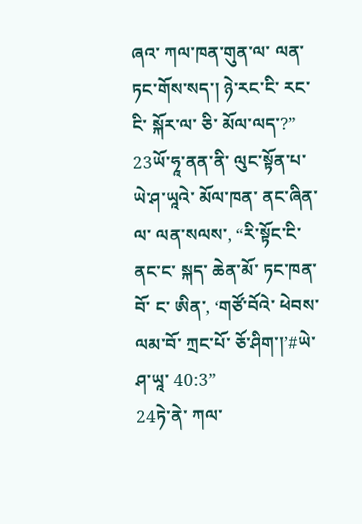ཞའ་ ཀལ་ཁན་གུན་ལ་ ལན་ཏང་གོས་སད་། ཉེ་རང་ངི་ རང་ངི་ སྐོར་ལ་ ཅི་ མོལ་ལད་?”
23ཡོ་ཧཱ་ནན་ནི་ ལུང་སྟོན་པ་ ཡེ་ཤ་ཡཱའེ་ མོལ་ཁན་ ནང་ཞིན་ལ་ ལན་སལས་, “རི་སྟོང་ངི་ ནང་ང་ སྐད་ ཆེན་མོ་ ཏང་ཁན་བོ་ ང་ ཨིན་, ‘གཙོ་བོའེ་ ཕེབས་ལམ་བོ་ ཀྲང་པོ་ ཅོ་ཤིག་།’#ཡེ་ཤ་ཡཱ་ 40:3”
24ཏེ་ནེ་ ཀལ་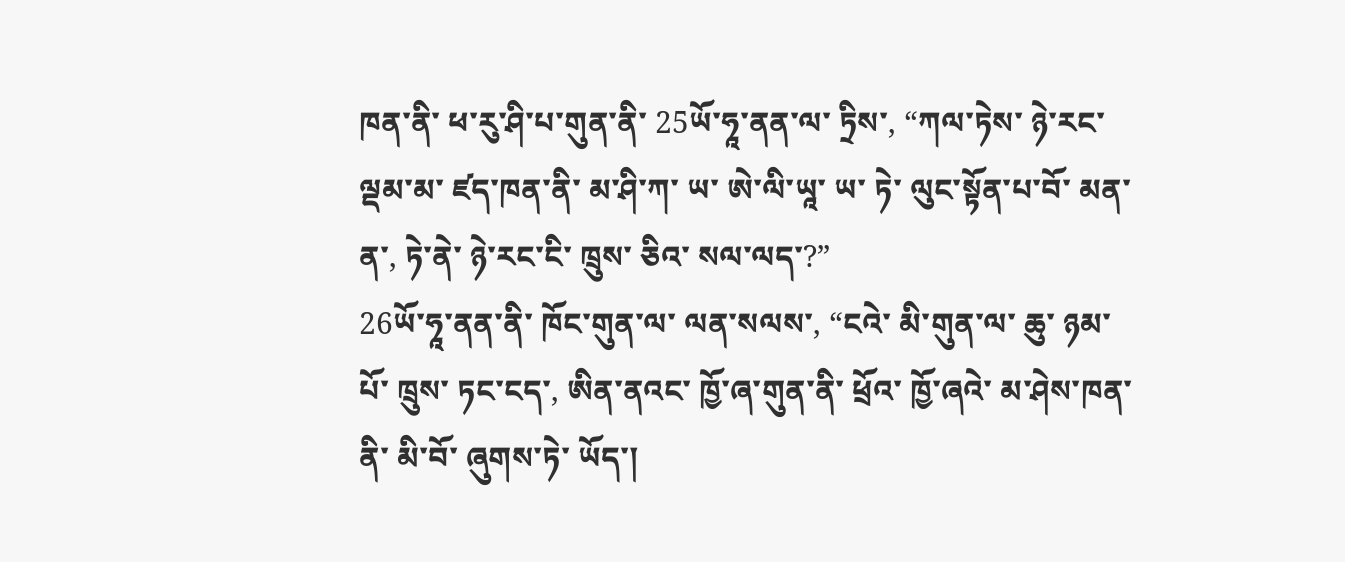ཁན་ནི་ ཕ་རུ་ཤི་པ་གུན་ནི་ 25ཡོ་ཧཱ་ནན་ལ་ ཏྲིས་, “ཀལ་ཏེས་ ཉེ་རང་ ལྡམ་མ་ ཛད་ཁན་ནི་ མ་ཤི་ཀ་ ཡ་ ཨེ་ལི་ཡཱ་ ཡ་ ཏེ་ ལུང་སྟོན་པ་བོ་ མན་ན་, ཏེ་ནེ་ ཉེ་རང་ངི་ ཁྲུས་ ཅིའ་ སལ་ལད་?”
26ཡོ་ཧཱ་ནན་ནི་ ཁོང་གུན་ལ་ ལན་སལས་, “ངའེ་ མི་གུན་ལ་ ཆུ་ ཉམ་པོ་ ཁྲུས་ ཏང་ངད་, ཨིན་ནའང་ ཁྱོ་ཞ་གུན་ནི་ ཕྲོའ་ ཁྱོ་ཞའེ་ མ་ཤེས་ཁན་ནི་ མི་བོ་ ཞུགས་ཏེ་ ཡོད་།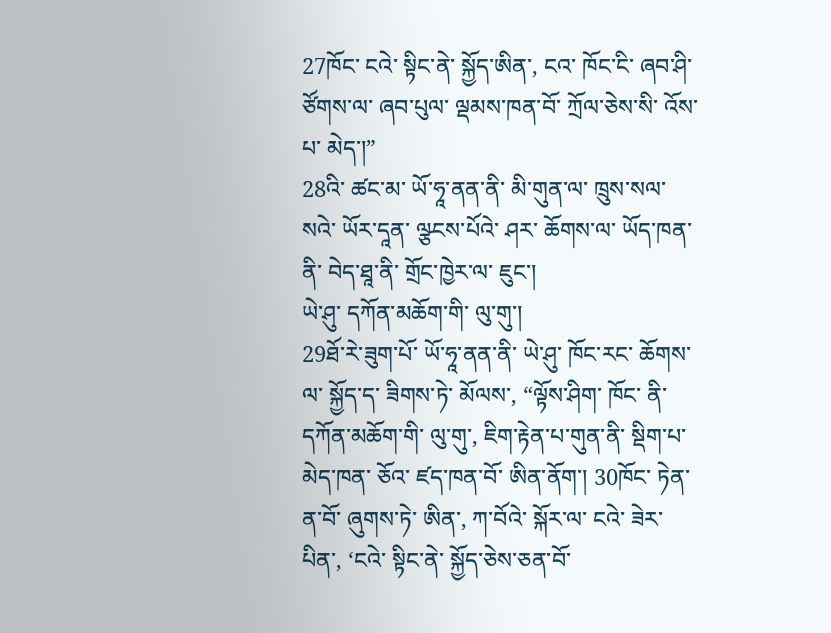27ཁོང་ ངའེ་ སྟིང་ནེ་ སྐྱོད་ཨིན་, ངའ་ ཁོང་ངི་ ཞབ་ཤི་ ཙོགས་ལ་ ཞབ་པུལ་ ལྡམས་ཁན་བོ་ ཀྲོལ་ཅེས་སི་ འོས་པ་ མེད་།”
28འི་ ཚང་མ་ ཡོ་ཧཱ་ནན་ནི་ མི་གུན་ལ་ ཁྲུས་སལ་སའེ་ ཡོར་དཱན་ ལྩངས་པོའེ་ ཤར་ ཆོགས་ལ་ ཡོད་ཁན་ནི་ བེད་ཐཱ་ནི་ གྲོང་ཁྱེར་ལ་ ཇུང་།
ཡེ་ཤུ་ དཀོན་མཆོག་གི་ ལུ་གུ་།
29ཐོ་རེ་ཟུག་པོ་ ཡོ་ཧཱ་ནན་ནི་ ཡེ་ཤུ་ ཁོང་རང་ ཆོགས་ལ་ སྐྱོད་ད་ ཟིགས་ཏེ་ མོལས་, “ལྟོས་ཤིག་ ཁོང་ ནི་ དཀོན་མཆོག་གི་ ལུ་གུ་, ཇིག་རྟེན་པ་གུན་ནི་ སྡིག་པ་ མེད་ཁན་ ཅོའ་ ཛད་ཁན་བོ་ ཨིན་ནོག་། 30ཁོང་ ཏེན་ན་བོ་ ཞུགས་ཏེ་ ཨིན་, ཀ་བོའེ་ སྐོར་ལ་ ངའེ་ ཟེར་པིན་, ‘ངའེ་ སྟིང་ནེ་ སྐྱོད་ཅེས་ཅན་བོ་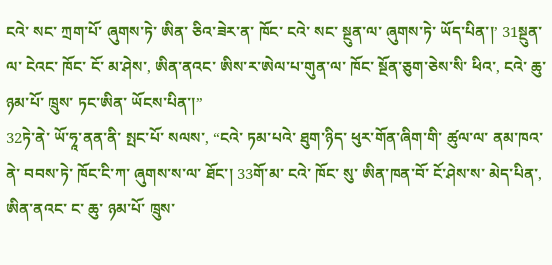ངའེ་ སང་ ཀྲག་པོ་ ཞུགས་ཏེ་ ཨིན་ ཅིའ་ཟེར་ན་ ཁོང་ ངའེ་ སང་ སྔུན་ལ་ ཞུགས་ཏེ་ ཡོད་པིན་།’ 31སྔུན་ལ་ ངེའང་ ཁོང་ ངོ་ མ་ཤེས་, ཨིན་ནའང་ ཨིས་ར་ཨེལ་པ་གུན་ལ་ ཁོང་ སྔོན་ཅུག་ཅེས་སི་ ཕིའ་, ངའེ་ ཆུ་ ཉམ་པོ་ ཁྲུས་ ཏང་ཨིན་ ཡོངས་པིན་།”
32ཏེ་ནེ་ ཡོ་ཧཱ་ནན་ནི་ སྤང་པོ་ སལས་, “ངའེ་ ཏམ་པའེ་ ཐུག་ཉིད་ ཕུར་གོན་ཞིག་གི་ ཚུལ་ལ་ ནམ་ཁའ་ནེ་ བབས་ཏེ་ ཁོང་ངི་ཀ་ ཞུགས་ས་ལ་ ཐོང་། 33གོ་མ་ ངའེ་ ཁོང་ སུ་ ཨིན་ཁན་བོ་ ངོ་ཤེས་ས་ མེད་པིན་, ཨིན་ནའང་ ང་ ཆུ་ ཉམ་པོ་ ཁྲུས་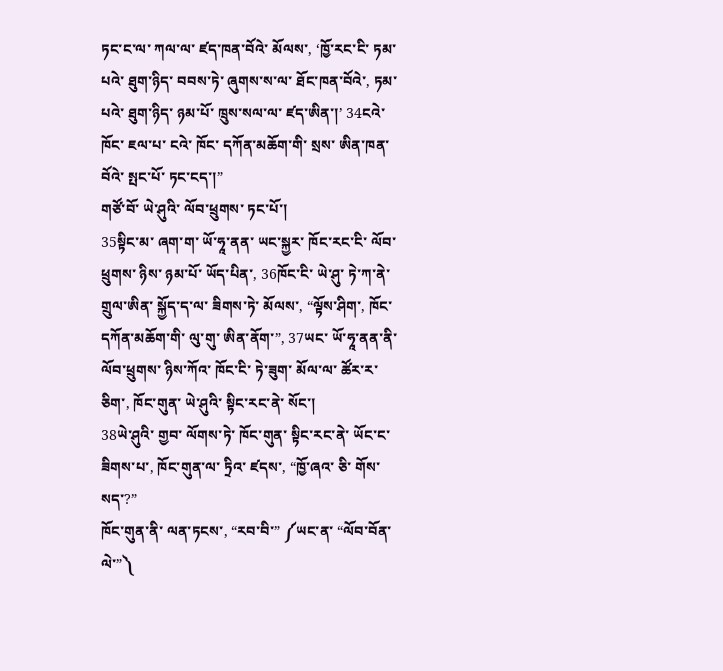ཏང་ང་ལ་ ཀལ་ལ་ ཛད་ཁན་བོའེ་ མོལས་, ‘ཁྱོ་རང་ངི་ ཏམ་པའེ་ ཐུག་ཉིད་ བབས་ཏེ་ ཞུགས་ས་ལ་ ཐོང་ཁན་བོའེ་, ཏམ་པའེ་ ཐུག་ཉིད་ ཉམ་པོ་ ཁྲུས་སལ་ལ་ ཛད་ཨིན་།’ 34ངའེ་ ཁོང་ ཇལ་པ་ ངའེ་ ཁོང་ དཀོན་མཆོག་གི་ སྲས་ ཨིན་ཁན་བོའེ་ སྤང་པོ་ ཏང་ངད་།”
གཙོ་བོ་ ཡེ་ཤུའི་ ལོབ་ཕྲུགས་ ཏང་པོ་།
35སྟིང་མ་ ཞག་ག་ ཡོ་ཧཱ་ནན་ ཡང་སྐྱར་ ཁོང་རང་ངི་ ལོབ་ཕྲུགས་ ཉིས་ ཉམ་པོ་ ཡོད་པིན་, 36ཁོང་ངི་ ཡེ་ཤུ་ ཏེ་ཀ་ནེ་ གྲུལ་ཨིན་ སྐྱོད་ད་ལ་ ཟིགས་ཏེ་ མོལས་, “ལྟོས་ཤིག་, ཁོང་ དཀོན་མཆོག་གི་ ལུ་གུ་ ཨིན་ནོག་”, 37ཡང་ ཡོ་ཧཱ་ནན་ནི་ ལོབ་ཕྲུགས་ ཉིས་ཀོའ་ ཁོང་ངི་ ཏེ་ཟུག་ མོལ་ལ་ ཚོར་ར་ཅིག་, ཁོང་གུན་ ཡེ་ཤུའི་ སྟིང་རང་ནེ་ སོང་།
38ཡེ་ཤུའི་ གྱབ་ ལོགས་ཏེ་ ཁོང་གུན་ སྟིང་རང་ནེ་ ཡོང་ང་ ཟིགས་པ་, ཁོང་གུན་ལ་ ཏྲིའ་ ཛདས་, “ཁྱོ་ཞའ་ ཅི་ གོས་སད་?”
ཁོང་གུན་ནི་ ལན་ཏངས་, “རབ་བི་” ༼ཡང་ན་ “ལོབ་བོན་ལེ་”༽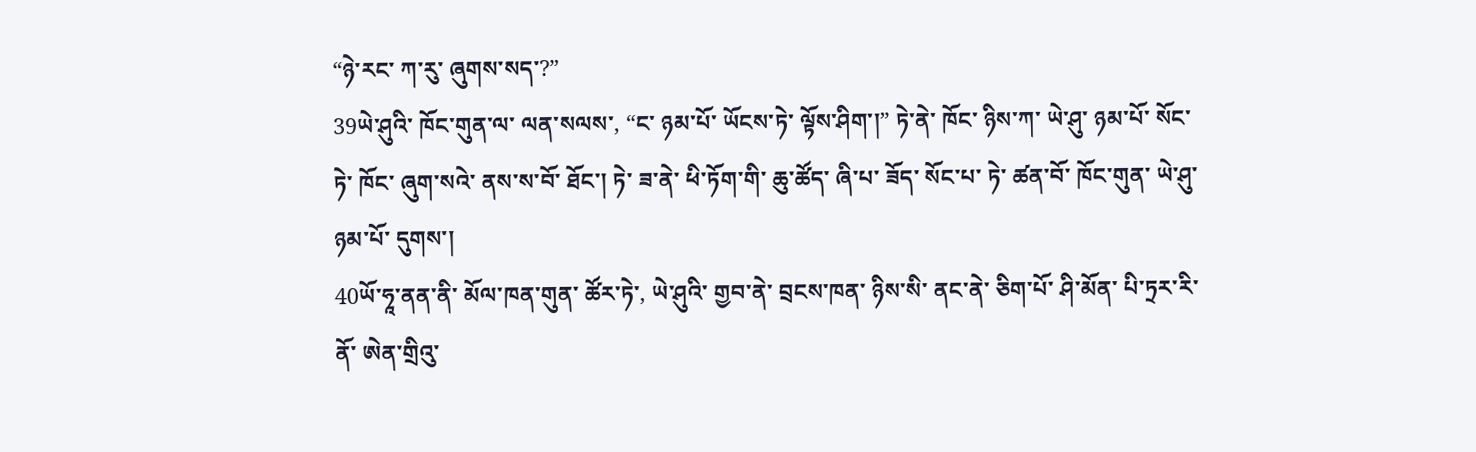“ཉེ་རང་ ཀ་རུ་ ཞུགས་སད་?”
39ཡེ་ཤུའི་ ཁོང་གུན་ལ་ ལན་སལས་, “ང་ ཉམ་པོ་ ཡོངས་ཏེ་ ལྟོས་ཤིག་།” ཏེ་ནེ་ ཁོང་ ཉིས་ཀ་ ཡེ་ཤུ་ ཉམ་པོ་ སོང་ཏེ་ ཁོང་ ཞུག་སའེ་ ནས་ས་བོ་ ཐོང་། ཏེ་ ཟ་ནེ་ ཕི་ཏོག་གི་ ཆུ་ཚོད་ ཞི་པ་ ཟོད་ སོང་པ་ ཏེ་ ཚན་བོ་ ཁོང་གུན་ ཡེ་ཤུ་ ཉམ་པོ་ དུགས་།
40ཡོ་ཧཱ་ནན་ནི་ མོལ་ཁན་གུན་ ཚོར་ཏེ་, ཡེ་ཤུའི་ གྱབ་ནེ་ བྲངས་ཁན་ ཉིས་སི་ ནང་ནེ་ ཅིག་པོ་ ཤི་མོན་ པི་ཏྲར་རི་ ནོ་ ཨེན་གྲིའུ་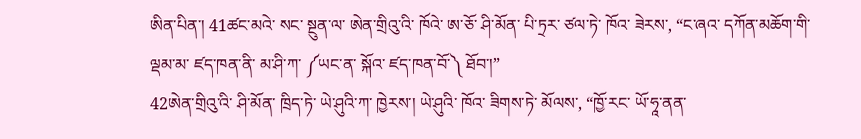ཨིན་པིན་། 41ཚང་མའེ་ སང་ སྔུན་ལ་ ཨེན་གྲིའུ་འི་ ཁོའེ་ ཨ་ཅོ་ ཤི་མོན་ པི་ཏྲར་ ཙལ་ཏེ་ ཁོའ་ ཟེརས་, “ང་ཞའ་ དཀོན་མཆོག་གི་ ལྡམ་མ་ ཛད་ཁན་ནི་ མ་ཤི་ཀ་ ༼ཡང་ན་ སྐོའ་ ཛད་ཁན་བོ་༽ ཐོབ་།”
42ཨེན་གྲིའུ་འི་ ཤི་མོན་ ཁྲིད་ཏེ་ ཡེ་ཤུའི་ཀ་ ཁྱེརས་། ཡེ་ཤུའི་ ཁོའ་ ཟིགས་ཏེ་ མོལས་, “ཁྱོ་རང་ ཡོ་ཧཱ་ནན་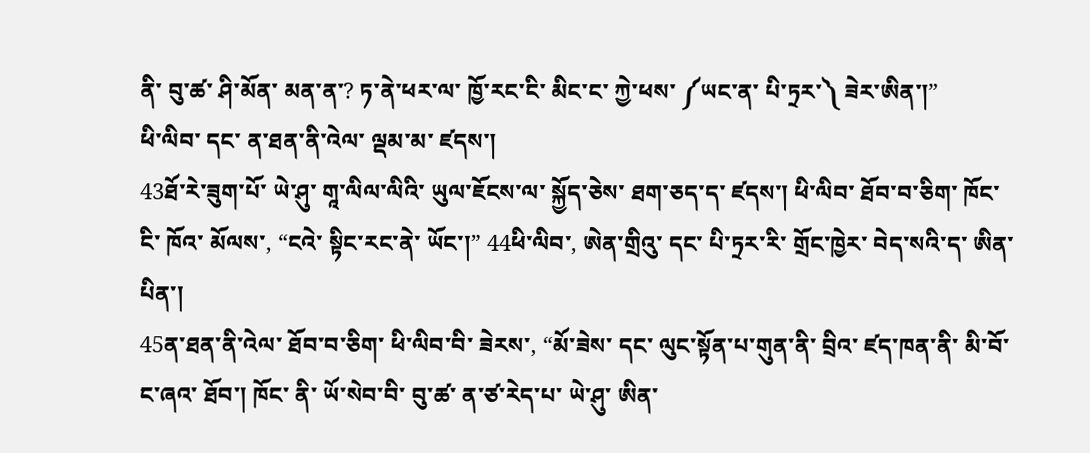ནི་ བུ་ཚ་ ཤི་མོན་ མན་ན་? ཏ་ནེ་ཕར་ལ་ ཁྱོ་རང་ངི་ མིང་ང་ ཀྱེ་ཕས་ ༼ཡང་ན་ པི་ཏྲར་༽ ཟེར་ཨིན་།”
ཕི་ལིབ་ དང་ ན་ཐན་ནི་འེལ་ ལྡམ་མ་ ཛདས་།
43ཐོ་རེ་ཟུག་པོ་ ཡེ་ཤུ་ གཱ་ལིལ་ལིའི་ ཡུལ་ཇོངས་ལ་ སྐྱོད་ཅེས་ ཐག་ཅད་ད་ ཛདས་། ཕི་ལིབ་ ཐོབ་བ་ཅིག་ ཁོང་ངི་ ཁོའ་ མོལས་, “ངའེ་ སྟིང་རང་ནེ་ ཡོང་།” 44ཕི་ལིབ་, ཨེན་གྲིའུ་ དང་ པི་ཏྲར་རི་ གྲོང་ཁྱེར་ བེད་སའི་ད་ ཨིན་པིན་།
45ན་ཐན་ནི་འེལ་ ཐོབ་བ་ཅིག་ ཕི་ལིབ་བི་ ཟེརས་, “མོ་ཟེས་ དང་ ལུང་སྟོན་པ་གུན་ནི་ བྲིའ་ ཛད་ཁན་ནི་ མི་བོ་ ང་ཞའ་ ཐོབ་། ཁོང་ ནི་ ཡོ་སེབ་བི་ བུ་ཚ་ ན་ཙ་རེད་པ་ ཡེ་ཤུ་ ཨིན་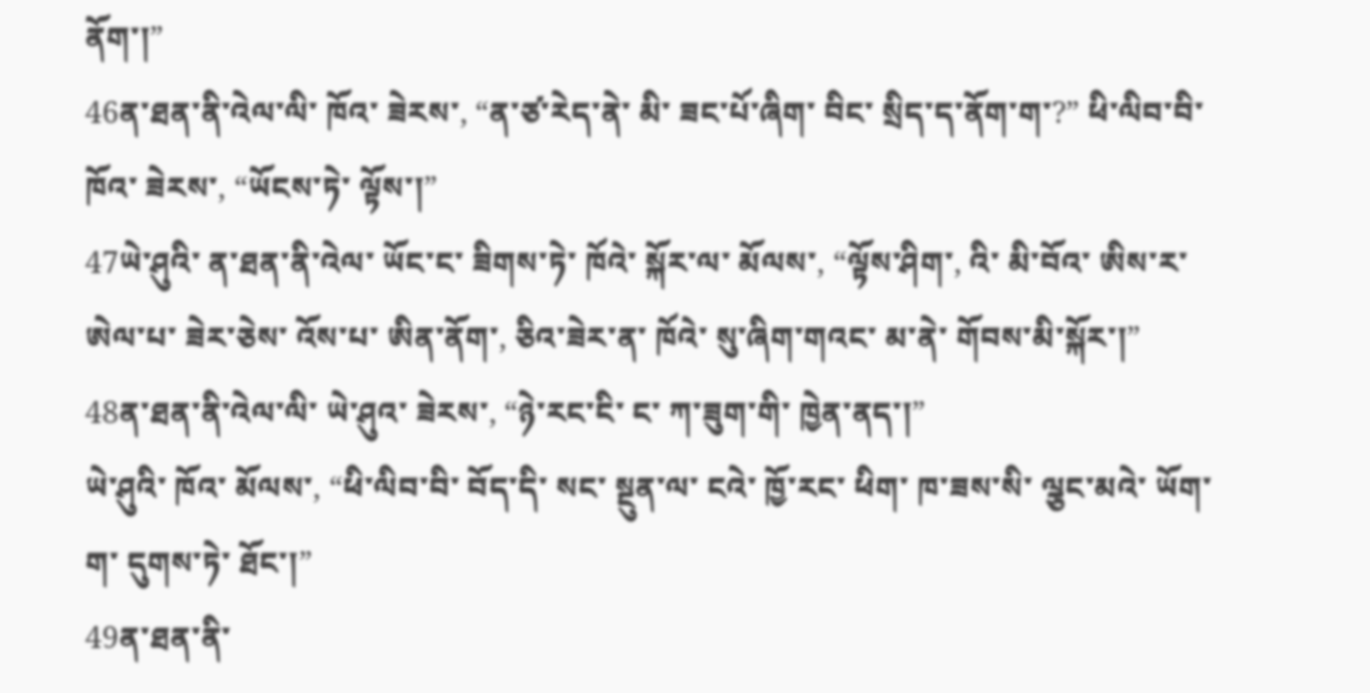ནོག་།”
46ན་ཐན་ནི་འེལ་ལི་ ཁོའ་ ཟེརས་, “ན་ཙ་རེད་ནེ་ མི་ ཟང་པོ་ཞིག་ བིང་ སྲིད་ད་ནོག་ག་?” ཕི་ལིབ་བི་ ཁོའ་ ཟེརས་, “ཡོངས་ཏེ་ ལྟོས་།”
47ཡེ་ཤུའི་ ན་ཐན་ནི་འེལ་ ཡོང་ང་ ཟིགས་ཏེ་ ཁོའེ་ སྐོར་ལ་ མོལས་, “ལྟོས་ཤིག་, འི་ མི་བོའ་ ཨིས་ར་ཨེལ་པ་ ཟེར་ཅེས་ འོས་པ་ ཨིན་ནོག་, ཅིའ་ཟེར་ན་ ཁོའེ་ སུ་ཞིག་གའང་ མ་ནེ་ གོབས་མི་སྐོར་།”
48ན་ཐན་ནི་འེལ་ལི་ ཡེ་ཤུའ་ ཟེརས་, “ཉེ་རང་ངི་ ང་ ཀ་ཟུག་གི་ ཁྱེན་ནད་།”
ཡེ་ཤུའི་ ཁོའ་ མོལས་, “ཕི་ལིབ་བི་ བོད་དི་ སང་ སྔུན་ལ་ ངའེ་ ཁྱོ་རང་ ཕིག་ ཁ་ཟས་སི་ ལྕང་མའེ་ ཡོག་ག་ དུགས་ཏེ་ ཐོང་།”
49ན་ཐན་ནི་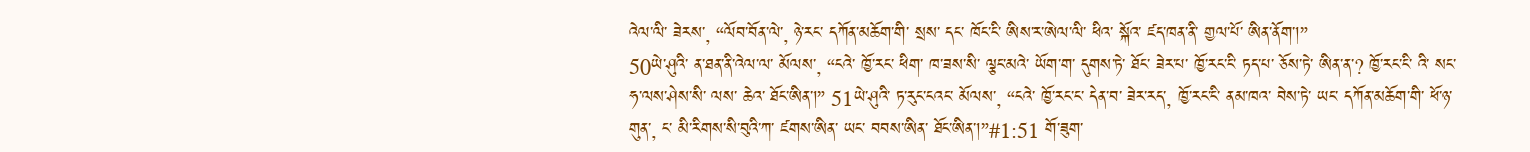འེལ་ལི་ ཟེརས་, “ལོབ་བོན་ལེ་, ཉེ་རང་ དཀོན་མཆོག་གི་ སྲས་ དང་ ཁོང་ངི་ ཨིས་ར་ཨེལ་ལི་ ཕིའ་ སྐོའ་ ཛད་ཁན་ནི་ གྱལ་པོ་ ཨིན་ནོག་།”
50ཡེ་ཤུའི་ ན་ཐན་ནི་འེལ་ལ་ མོལས་, “ངའེ་ ཁྱོ་རང་ ཕིག་ ཁ་ཟས་སི་ ལྕང་མའེ་ ཡོག་ག་ དུགས་ཏེ་ ཐོང་ ཟེར་པ་ ཁྱོ་རང་ངི་ ཏད་པ་ ཅོས་ཏེ་ ཨིན་ན་? ཁྱོ་རང་ངི་ འི་ སང་ ཧ་ལས་ཤེས་སི་ ལས་ ཆེའ་ ཐོང་ཨིན་།” 51ཡེ་ཤུའི་ ཏ་རུང་ངའང་ མོལས་, “ངའེ་ ཁྱོ་རང་ང་ དེན་བ་ ཟེར་རད་, ཁྱོ་རང་ངི་ ནམ་ཁའ་ བེས་ཏེ་ ཡང་ དཀོན་མཆོག་གི་ ཕོ་ཉ་གུན་, ང་ མི་རིགས་སི་བུའི་ཀ་ ཛགས་ཨིན་ ཡང་ བབས་ཨིན་ ཐོང་ཨིན་།”#1:51 གོ་ཟུག་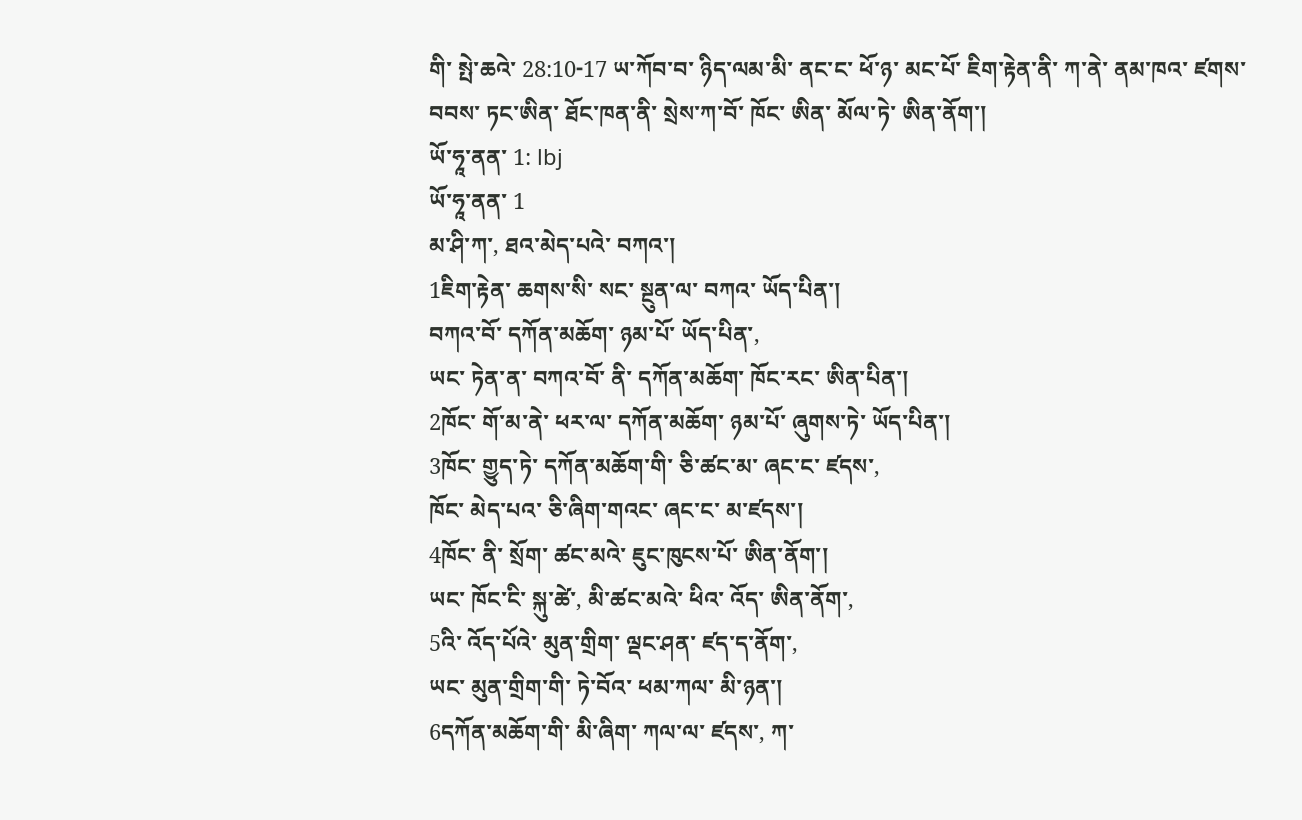གི་ སྤེ་ཆའེ་ 28:10-17 ཡ་ཀོབ་བ་ ཉིད་ལམ་མི་ ནང་ང་ ཕོ་ཉ་ མང་པོ་ ཇིག་རྟེན་ནི་ ཀ་ནེ་ ནམ་ཁའ་ ཛགས་བབས་ ཏང་ཨིན་ ཐོང་ཁན་ནི་ སྲེས་ཀ་བོ་ ཁོང་ ཨིན་ མོལ་ཏེ་ ཨིན་ནོག་།
ཡོ་ཧཱ་ནན་ 1: lbj
ཡོ་ཧཱ་ནན་ 1
མ་ཤི་ཀ་, ཐའ་མེད་པའེ་ བཀའ་།
1ཇིག་རྟེན་ ཆགས་སི་ སང་ སྔུན་ལ་ བཀའ་ ཡོད་པིན་།
བཀའ་བོ་ དཀོན་མཆོག་ ཉམ་པོ་ ཡོད་པིན་,
ཡང་ ཏེན་ན་ བཀའ་བོ་ ནི་ དཀོན་མཆོག་ ཁོང་རང་ ཨིན་པིན་།
2ཁོང་ གོ་མ་ནེ་ ཕར་ལ་ དཀོན་མཆོག་ ཉམ་པོ་ ཞུགས་ཏེ་ ཡོད་པིན་།
3ཁོང་ གྱུད་ཏེ་ དཀོན་མཆོག་གི་ ཅི་ཚང་མ་ ཞང་ང་ ཛདས་,
ཁོང་ མེད་པའ་ ཅི་ཞིག་གའང་ ཞང་ང་ མ་ཛདས་།
4ཁོང་ ནི་ སྲོག་ ཚང་མའེ་ ཇུང་ཁུངས་པོ་ ཨིན་ནོག་།
ཡང་ ཁོང་ངི་ སྐུ་ཚེ་, མི་ཚང་མའེ་ ཕིའ་ འོད་ ཨིན་ནོག་,
5འི་ འོད་པོའེ་ མུན་གྲིག་ ལྡང་ཤན་ ཛད་ད་ནོག་,
ཡང་ མུན་གྲིག་གི་ ཏེ་བོའ་ ཕམ་ཀལ་ མི་ཉན་།
6དཀོན་མཆོག་གི་ མི་ཞིག་ ཀལ་ལ་ ཛདས་, ཀ་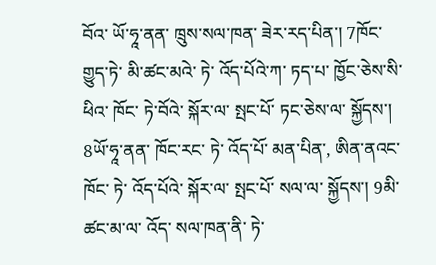བོའ་ ཡོ་ཧཱ་ནན་ ཁྲུས་སལ་ཁན་ ཟེར་རད་པིན་། 7ཁོང་ གྱུད་ཏེ་ མི་ཚང་མའེ་ ཏེ་ འོད་པོའེ་ཀ་ ཏད་པ་ ཁྱོང་ཅེས་སི་ ཕིའ་ ཁོང་ ཏེ་བོའེ་ སྐོར་ལ་ སྤང་པོ་ ཏང་ཅེས་ལ་ སྐྱོདས་། 8ཡོ་ཧཱ་ནན་ ཁོང་རང་ ཏེ་ འོད་པོ་ མན་པིན་, ཨིན་ནའང་ ཁོང་ ཏེ་ འོད་པོའེ་ སྐོར་ལ་ སྤང་པོ་ སལ་ལ་ སྐྱོདས་། 9མི་ཚང་མ་ལ་ འོད་ སལ་ཁན་ནི་ ཏེ་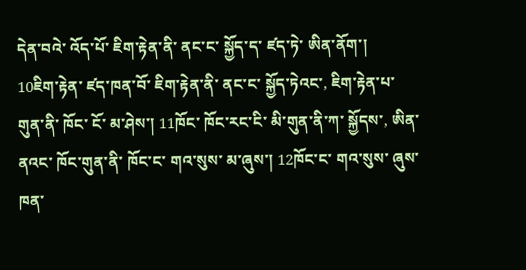དེན་བའེ་ འོད་པོ་ ཇིག་རྟེན་ནི་ ནང་ང་ སྐྱོད་ད་ ཛད་ཏེ་ ཨིན་ནོག་།
10ཇིག་རྟེན་ ཛད་ཁན་བོ་ ཇིག་རྟེན་ནི་ ནང་ང་ སྐྱོད་ཏེའང་, ཇིག་རྟེན་པ་གུན་ནི་ ཁོང་ ངོ་ མ་ཤེས་། 11ཁོང་ ཁོང་རང་ངི་ མི་གུན་ནི་ཀ་ སྐྱོདས་, ཨིན་ནའང་ ཁོང་གུན་ནི་ ཁོང་ང་ གའ་སུས་ མ་ཞུས་། 12ཁོང་ང་ གའ་སུས་ ཞུས་ཁན་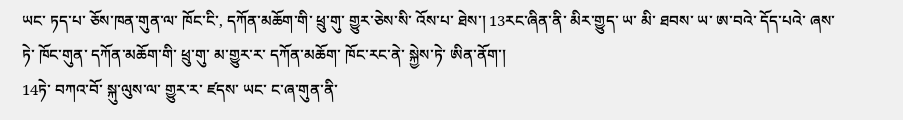ཡང་ ཏད་པ་ ཅོས་ཁན་གུན་ལ་ ཁོང་ངི་, དཀོན་མཆོག་གི་ ཕྲུ་གུ་ གྱུར་ཅེས་སི་ འོས་པ་ ཐེས་། 13རང་ཞིན་ནི་ མིར་གྱུད་ ཡ་ མི་ ཐབས་ ཡ་ ཨ་བའེ་ དོད་པའེ་ ཞས་ཏེ་ ཁོང་གུན་ དཀོན་མཆོག་གི་ ཕྲུ་གུ་ མ་གྱུར་ར་ དཀོན་མཆོག་ ཁོང་རང་ནེ་ སྐྱེས་ཏེ་ ཨིན་ནོག་།
14ཏེ་ བཀའ་བོ་ སྐུ་ལུས་ལ་ གྱུར་ར་ ཛདས་ ཡང་ ང་ཞ་གུན་ནི་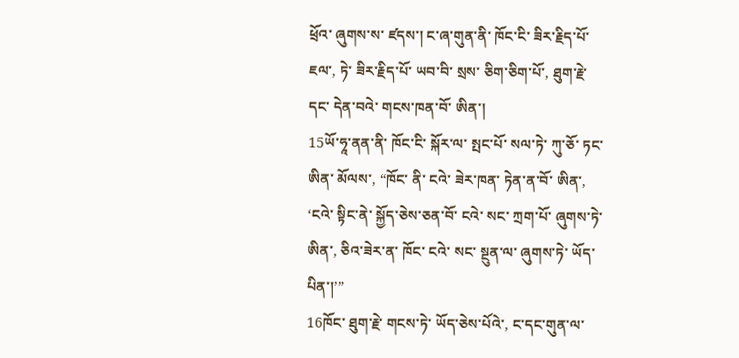ཕྲོའ་ ཞུགས་ས་ ཛདས་། ང་ཞ་གུན་ནི་ ཁོང་ངི་ ཟིར་རྗིད་པོ་ ཇལ་, ཏེ་ ཟིར་རྗིད་པོ་ ཡབ་བི་ སྲས་ ཅིག་ཅིག་པོ་, ཐུག་རྗེ་ དང་ དེན་བའེ་ གངས་ཁན་བོ་ ཨིན་།
15ཡོ་ཧཱ་ནན་ནི་ ཁོང་ངི་ སྐོར་ལ་ སྤང་པོ་ སལ་ཏེ་ ཀུ་ཅོ་ ཏང་ཨིན་ མོལས་, “ཁོང་ ནི་ ངའེ་ ཟེར་ཁན་ ཏེན་ན་བོ་ ཨིན་, ‘ངའེ་ སྟིང་ནེ་ སྐྱོད་ཅེས་ཅན་བོ་ ངའེ་ སང་ ཀྲག་པོ་ ཞུགས་ཏེ་ ཨིན་, ཅིའ་ཟེར་ན་ ཁོང་ ངའེ་ སང་ སྔུན་ལ་ ཞུགས་ཏེ་ ཡོད་པིན་།’”
16ཁོང་ ཐུག་རྗེ་ གངས་ཏེ་ ཡོད་ཅེས་པོའེ་, ང་དང་གུན་ལ་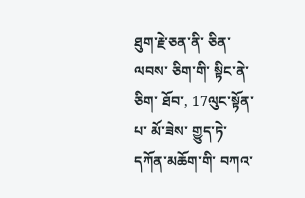ཐུག་རྗེ་ཅན་ནི་ ཅིན་ལབས་ ཅིག་གི་ སྟིང་ནེ་ ཅིག་ ཐོབ་, 17ལུང་སྟོན་པ་ མོ་ཟེས་ གྱུད་ཏེ་ དཀོན་མཆོག་གི་ བཀའ་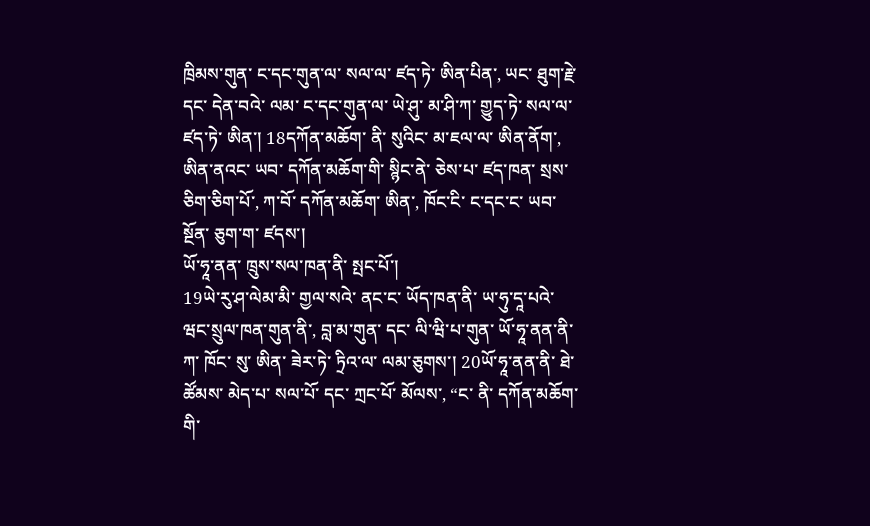ཁྲིམས་གུན་ ང་དང་གུན་ལ་ སལ་ལ་ ཛད་ཏེ་ ཨིན་པིན་, ཡང་ ཐུག་རྗེ་ དང་ དེན་བའེ་ ལམ་ ང་དང་གུན་ལ་ ཡེ་ཤུ་ མ་ཤི་ཀ་ གྱུད་ཏེ་ སལ་ལ་ ཛད་ཏེ་ ཨིན་། 18དཀོན་མཆོག་ ནི་ སུའིང་ མ་ཇལ་ལ་ ཨིན་ནོག་, ཨིན་ནའང་ ཡབ་ དཀོན་མཆོག་གི་ སྙིང་ནེ་ ཅེས་པ་ ཛད་ཁན་ སྲས་ ཅིག་ཅིག་པོ་, ཀ་བོ་ དཀོན་མཆོག་ ཨིན་, ཁོང་ངི་ ང་དང་ང་ ཡབ་ སྔོན་ ཅུག་ག་ ཛདས་།
ཡོ་ཧཱ་ནན་ ཁྲུས་སལ་ཁན་ནི་ སྤང་པོ་།
19ཡེ་རུ་ཤ་ལེམ་མི་ གྱལ་སའེ་ ནང་ང་ ཡོད་ཁན་ནི་ ཡ་ཧུ་དཱ་པའེ་ ཝང་སྲུལ་ཁན་གུན་ནི་, བླ་མ་གུན་ དང་ ལི་ཝི་པ་གུན་ ཡོ་ཧཱ་ནན་ནི་ཀ་ ཁོང་ སུ་ ཨིན་ ཟེར་ཏེ་ ཏྲིའ་ལ་ ལམ་ཅུགས་། 20ཡོ་ཧཱ་ནན་ནི་ ཐེ་ཚོམས་ མེད་པ་ སལ་པོ་ དང་ ཀྲང་པོ་ མོལས་, “ང་ ནི་ དཀོན་མཆོག་གི་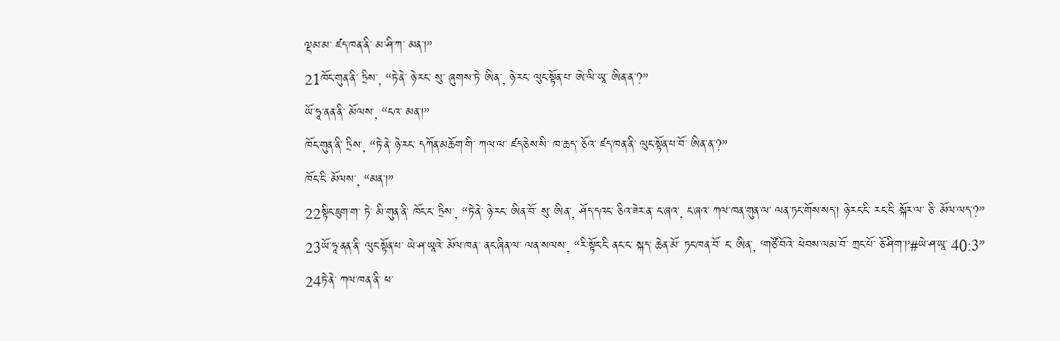ལྡམ་མ་ ཛད་ཁན་ནི་ མ་ཤི་ཀ་ མན་།”
21ཁོང་གུན་ནི་ ཏྲིས་, “ཏེ་ནེ་ ཉེ་རང་ སུ་ ཞུགས་ཏེ་ ཨིན་, ཉེ་རང་ ལུང་སྟོན་པ་ ཨེ་ལི་ཡཱ་ ཨིན་ན་?”
ཡོ་ཧཱ་ནན་ནི་ མོལས་, “ངའ་ མན་།”
ཁོང་གུན་ནི་ ཏྲིས་, “ཏེ་ནེ་ ཉེ་རང་ དཀོན་མཆོག་གི་ ཀལ་ལ་ ཛད་ཅེས་སི་ ཁ་ཆད་ ཅོའ་ ཛད་ཁན་ནི་ ལུང་སྟོན་པ་བོ་ ཨིན་ན་?”
ཁོང་ངི་ མོལས་, “མན་།”
22སྟིང་ཇུག་ག་ ཏེ་ མི་གུན་ནི་ ཁོང་ང་ ཏྲིས་, “ཏེ་ནེ་ ཉེ་རང་ ཨིན་བོ་ སུ་ ཨིན་, ཤོད་དའང་ ཅིའ་ཟེར་ན་ ང་ཞའ་, ང་ཞའ་ ཀལ་ཁན་གུན་ལ་ ལན་ཏང་གོས་སད་། ཉེ་རང་ངི་ རང་ངི་ སྐོར་ལ་ ཅི་ མོལ་ལད་?”
23ཡོ་ཧཱ་ནན་ནི་ ལུང་སྟོན་པ་ ཡེ་ཤ་ཡཱའེ་ མོལ་ཁན་ ནང་ཞིན་ལ་ ལན་སལས་, “རི་སྟོང་ངི་ ནང་ང་ སྐད་ ཆེན་མོ་ ཏང་ཁན་བོ་ ང་ ཨིན་, ‘གཙོ་བོའེ་ ཕེབས་ལམ་བོ་ ཀྲང་པོ་ ཅོ་ཤིག་།’#ཡེ་ཤ་ཡཱ་ 40:3”
24ཏེ་ནེ་ ཀལ་ཁན་ནི་ ཕ་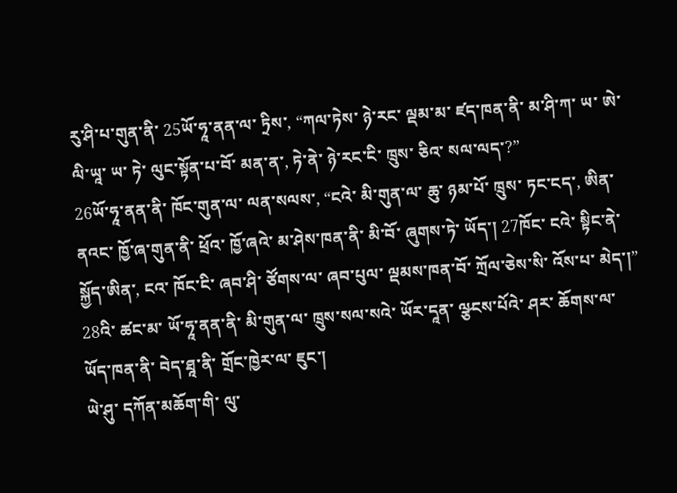རུ་ཤི་པ་གུན་ནི་ 25ཡོ་ཧཱ་ནན་ལ་ ཏྲིས་, “ཀལ་ཏེས་ ཉེ་རང་ ལྡམ་མ་ ཛད་ཁན་ནི་ མ་ཤི་ཀ་ ཡ་ ཨེ་ལི་ཡཱ་ ཡ་ ཏེ་ ལུང་སྟོན་པ་བོ་ མན་ན་, ཏེ་ནེ་ ཉེ་རང་ངི་ ཁྲུས་ ཅིའ་ སལ་ལད་?”
26ཡོ་ཧཱ་ནན་ནི་ ཁོང་གུན་ལ་ ལན་སལས་, “ངའེ་ མི་གུན་ལ་ ཆུ་ ཉམ་པོ་ ཁྲུས་ ཏང་ངད་, ཨིན་ནའང་ ཁྱོ་ཞ་གུན་ནི་ ཕྲོའ་ ཁྱོ་ཞའེ་ མ་ཤེས་ཁན་ནི་ མི་བོ་ ཞུགས་ཏེ་ ཡོད་། 27ཁོང་ ངའེ་ སྟིང་ནེ་ སྐྱོད་ཨིན་, ངའ་ ཁོང་ངི་ ཞབ་ཤི་ ཙོགས་ལ་ ཞབ་པུལ་ ལྡམས་ཁན་བོ་ ཀྲོལ་ཅེས་སི་ འོས་པ་ མེད་།”
28འི་ ཚང་མ་ ཡོ་ཧཱ་ནན་ནི་ མི་གུན་ལ་ ཁྲུས་སལ་སའེ་ ཡོར་དཱན་ ལྩངས་པོའེ་ ཤར་ ཆོགས་ལ་ ཡོད་ཁན་ནི་ བེད་ཐཱ་ནི་ གྲོང་ཁྱེར་ལ་ ཇུང་།
ཡེ་ཤུ་ དཀོན་མཆོག་གི་ ལུ་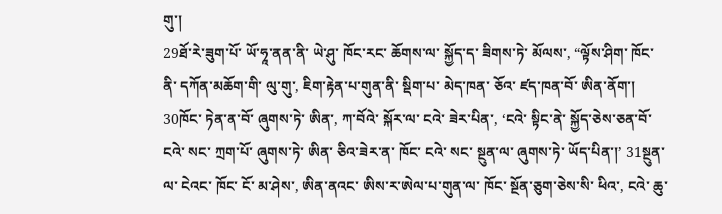གུ་།
29ཐོ་རེ་ཟུག་པོ་ ཡོ་ཧཱ་ནན་ནི་ ཡེ་ཤུ་ ཁོང་རང་ ཆོགས་ལ་ སྐྱོད་ད་ ཟིགས་ཏེ་ མོལས་, “ལྟོས་ཤིག་ ཁོང་ ནི་ དཀོན་མཆོག་གི་ ལུ་གུ་, ཇིག་རྟེན་པ་གུན་ནི་ སྡིག་པ་ མེད་ཁན་ ཅོའ་ ཛད་ཁན་བོ་ ཨིན་ནོག་། 30ཁོང་ ཏེན་ན་བོ་ ཞུགས་ཏེ་ ཨིན་, ཀ་བོའེ་ སྐོར་ལ་ ངའེ་ ཟེར་པིན་, ‘ངའེ་ སྟིང་ནེ་ སྐྱོད་ཅེས་ཅན་བོ་ ངའེ་ སང་ ཀྲག་པོ་ ཞུགས་ཏེ་ ཨིན་ ཅིའ་ཟེར་ན་ ཁོང་ ངའེ་ སང་ སྔུན་ལ་ ཞུགས་ཏེ་ ཡོད་པིན་།’ 31སྔུན་ལ་ ངེའང་ ཁོང་ ངོ་ མ་ཤེས་, ཨིན་ནའང་ ཨིས་ར་ཨེལ་པ་གུན་ལ་ ཁོང་ སྔོན་ཅུག་ཅེས་སི་ ཕིའ་, ངའེ་ ཆུ་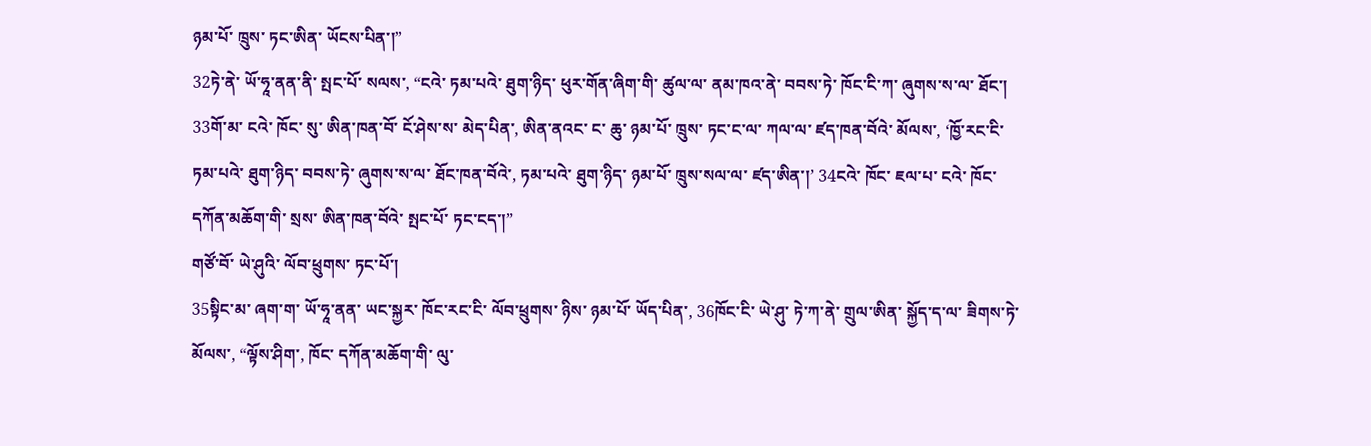ཉམ་པོ་ ཁྲུས་ ཏང་ཨིན་ ཡོངས་པིན་།”
32ཏེ་ནེ་ ཡོ་ཧཱ་ནན་ནི་ སྤང་པོ་ སལས་, “ངའེ་ ཏམ་པའེ་ ཐུག་ཉིད་ ཕུར་གོན་ཞིག་གི་ ཚུལ་ལ་ ནམ་ཁའ་ནེ་ བབས་ཏེ་ ཁོང་ངི་ཀ་ ཞུགས་ས་ལ་ ཐོང་། 33གོ་མ་ ངའེ་ ཁོང་ སུ་ ཨིན་ཁན་བོ་ ངོ་ཤེས་ས་ མེད་པིན་, ཨིན་ནའང་ ང་ ཆུ་ ཉམ་པོ་ ཁྲུས་ ཏང་ང་ལ་ ཀལ་ལ་ ཛད་ཁན་བོའེ་ མོལས་, ‘ཁྱོ་རང་ངི་ ཏམ་པའེ་ ཐུག་ཉིད་ བབས་ཏེ་ ཞུགས་ས་ལ་ ཐོང་ཁན་བོའེ་, ཏམ་པའེ་ ཐུག་ཉིད་ ཉམ་པོ་ ཁྲུས་སལ་ལ་ ཛད་ཨིན་།’ 34ངའེ་ ཁོང་ ཇལ་པ་ ངའེ་ ཁོང་ དཀོན་མཆོག་གི་ སྲས་ ཨིན་ཁན་བོའེ་ སྤང་པོ་ ཏང་ངད་།”
གཙོ་བོ་ ཡེ་ཤུའི་ ལོབ་ཕྲུགས་ ཏང་པོ་།
35སྟིང་མ་ ཞག་ག་ ཡོ་ཧཱ་ནན་ ཡང་སྐྱར་ ཁོང་རང་ངི་ ལོབ་ཕྲུགས་ ཉིས་ ཉམ་པོ་ ཡོད་པིན་, 36ཁོང་ངི་ ཡེ་ཤུ་ ཏེ་ཀ་ནེ་ གྲུལ་ཨིན་ སྐྱོད་ད་ལ་ ཟིགས་ཏེ་ མོལས་, “ལྟོས་ཤིག་, ཁོང་ དཀོན་མཆོག་གི་ ལུ་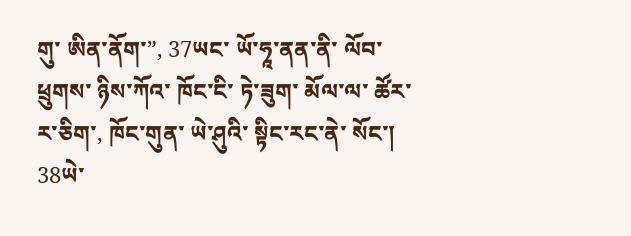གུ་ ཨིན་ནོག་”, 37ཡང་ ཡོ་ཧཱ་ནན་ནི་ ལོབ་ཕྲུགས་ ཉིས་ཀོའ་ ཁོང་ངི་ ཏེ་ཟུག་ མོལ་ལ་ ཚོར་ར་ཅིག་, ཁོང་གུན་ ཡེ་ཤུའི་ སྟིང་རང་ནེ་ སོང་།
38ཡེ་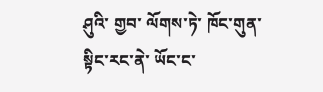ཤུའི་ གྱབ་ ལོགས་ཏེ་ ཁོང་གུན་ སྟིང་རང་ནེ་ ཡོང་ང་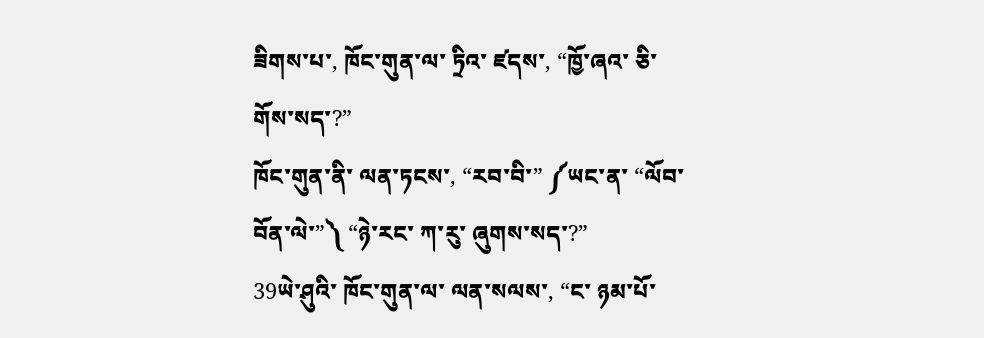ཟིགས་པ་, ཁོང་གུན་ལ་ ཏྲིའ་ ཛདས་, “ཁྱོ་ཞའ་ ཅི་ གོས་སད་?”
ཁོང་གུན་ནི་ ལན་ཏངས་, “རབ་བི་” ༼ཡང་ན་ “ལོབ་བོན་ལེ་”༽ “ཉེ་རང་ ཀ་རུ་ ཞུགས་སད་?”
39ཡེ་ཤུའི་ ཁོང་གུན་ལ་ ལན་སལས་, “ང་ ཉམ་པོ་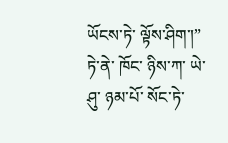ཡོངས་ཏེ་ ལྟོས་ཤིག་།” ཏེ་ནེ་ ཁོང་ ཉིས་ཀ་ ཡེ་ཤུ་ ཉམ་པོ་ སོང་ཏེ་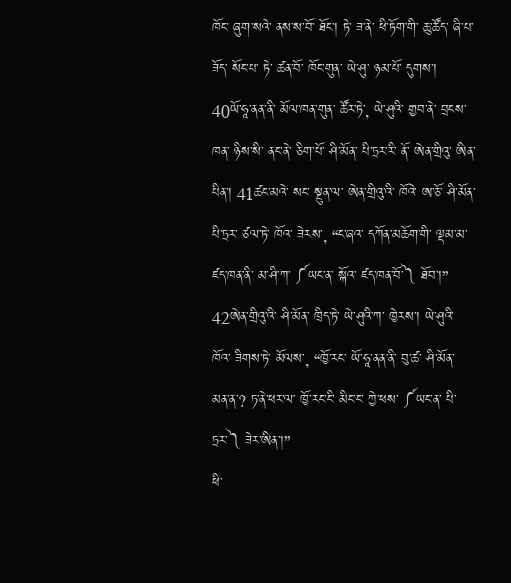ཁོང་ ཞུག་སའེ་ ནས་ས་བོ་ ཐོང་། ཏེ་ ཟ་ནེ་ ཕི་ཏོག་གི་ ཆུ་ཚོད་ ཞི་པ་ ཟོད་ སོང་པ་ ཏེ་ ཚན་བོ་ ཁོང་གུན་ ཡེ་ཤུ་ ཉམ་པོ་ དུགས་།
40ཡོ་ཧཱ་ནན་ནི་ མོལ་ཁན་གུན་ ཚོར་ཏེ་, ཡེ་ཤུའི་ གྱབ་ནེ་ བྲངས་ཁན་ ཉིས་སི་ ནང་ནེ་ ཅིག་པོ་ ཤི་མོན་ པི་ཏྲར་རི་ ནོ་ ཨེན་གྲིའུ་ ཨིན་པིན་། 41ཚང་མའེ་ སང་ སྔུན་ལ་ ཨེན་གྲིའུ་འི་ ཁོའེ་ ཨ་ཅོ་ ཤི་མོན་ པི་ཏྲར་ ཙལ་ཏེ་ ཁོའ་ ཟེརས་, “ང་ཞའ་ དཀོན་མཆོག་གི་ ལྡམ་མ་ ཛད་ཁན་ནི་ མ་ཤི་ཀ་ ༼ཡང་ན་ སྐོའ་ ཛད་ཁན་བོ་༽ ཐོབ་།”
42ཨེན་གྲིའུ་འི་ ཤི་མོན་ ཁྲིད་ཏེ་ ཡེ་ཤུའི་ཀ་ ཁྱེརས་། ཡེ་ཤུའི་ ཁོའ་ ཟིགས་ཏེ་ མོལས་, “ཁྱོ་རང་ ཡོ་ཧཱ་ནན་ནི་ བུ་ཚ་ ཤི་མོན་ མན་ན་? ཏ་ནེ་ཕར་ལ་ ཁྱོ་རང་ངི་ མིང་ང་ ཀྱེ་ཕས་ ༼ཡང་ན་ པི་ཏྲར་༽ ཟེར་ཨིན་།”
ཕི་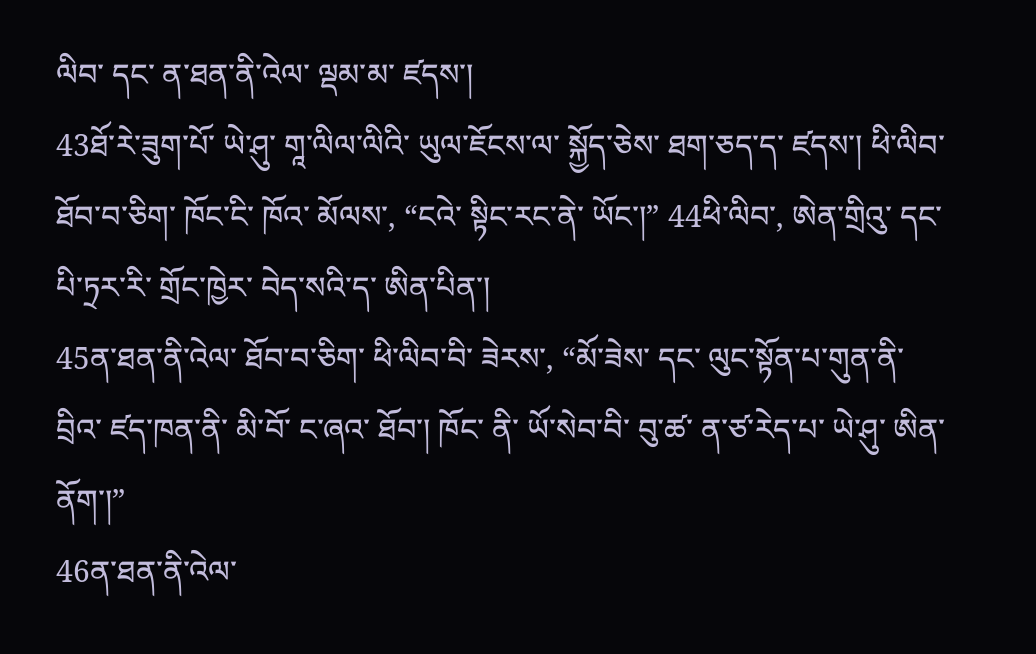ལིབ་ དང་ ན་ཐན་ནི་འེལ་ ལྡམ་མ་ ཛདས་།
43ཐོ་རེ་ཟུག་པོ་ ཡེ་ཤུ་ གཱ་ལིལ་ལིའི་ ཡུལ་ཇོངས་ལ་ སྐྱོད་ཅེས་ ཐག་ཅད་ད་ ཛདས་། ཕི་ལིབ་ ཐོབ་བ་ཅིག་ ཁོང་ངི་ ཁོའ་ མོལས་, “ངའེ་ སྟིང་རང་ནེ་ ཡོང་།” 44ཕི་ལིབ་, ཨེན་གྲིའུ་ དང་ པི་ཏྲར་རི་ གྲོང་ཁྱེར་ བེད་སའི་ད་ ཨིན་པིན་།
45ན་ཐན་ནི་འེལ་ ཐོབ་བ་ཅིག་ ཕི་ལིབ་བི་ ཟེརས་, “མོ་ཟེས་ དང་ ལུང་སྟོན་པ་གུན་ནི་ བྲིའ་ ཛད་ཁན་ནི་ མི་བོ་ ང་ཞའ་ ཐོབ་། ཁོང་ ནི་ ཡོ་སེབ་བི་ བུ་ཚ་ ན་ཙ་རེད་པ་ ཡེ་ཤུ་ ཨིན་ནོག་།”
46ན་ཐན་ནི་འེལ་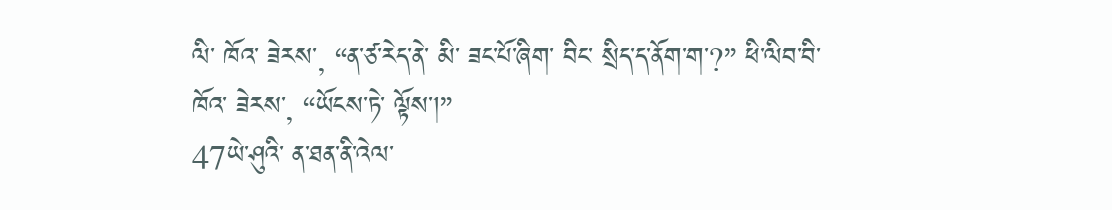ལི་ ཁོའ་ ཟེརས་, “ན་ཙ་རེད་ནེ་ མི་ ཟང་པོ་ཞིག་ བིང་ སྲིད་ད་ནོག་ག་?” ཕི་ལིབ་བི་ ཁོའ་ ཟེརས་, “ཡོངས་ཏེ་ ལྟོས་།”
47ཡེ་ཤུའི་ ན་ཐན་ནི་འེལ་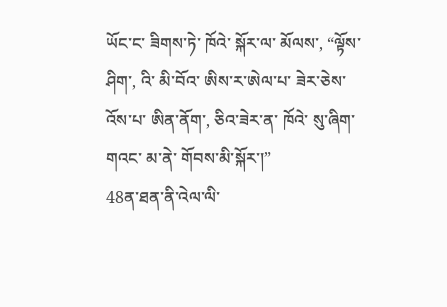ཡོང་ང་ ཟིགས་ཏེ་ ཁོའེ་ སྐོར་ལ་ མོལས་, “ལྟོས་ཤིག་, འི་ མི་བོའ་ ཨིས་ར་ཨེལ་པ་ ཟེར་ཅེས་ འོས་པ་ ཨིན་ནོག་, ཅིའ་ཟེར་ན་ ཁོའེ་ སུ་ཞིག་གའང་ མ་ནེ་ གོབས་མི་སྐོར་།”
48ན་ཐན་ནི་འེལ་ལི་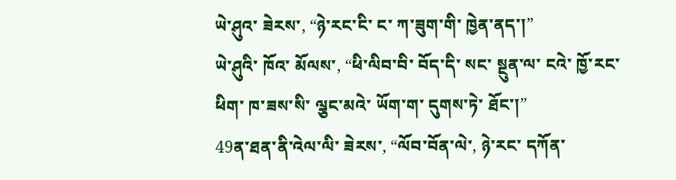ཡེ་ཤུའ་ ཟེརས་, “ཉེ་རང་ངི་ ང་ ཀ་ཟུག་གི་ ཁྱེན་ནད་།”
ཡེ་ཤུའི་ ཁོའ་ མོལས་, “ཕི་ལིབ་བི་ བོད་དི་ སང་ སྔུན་ལ་ ངའེ་ ཁྱོ་རང་ ཕིག་ ཁ་ཟས་སི་ ལྕང་མའེ་ ཡོག་ག་ དུགས་ཏེ་ ཐོང་།”
49ན་ཐན་ནི་འེལ་ལི་ ཟེརས་, “ལོབ་བོན་ལེ་, ཉེ་རང་ དཀོན་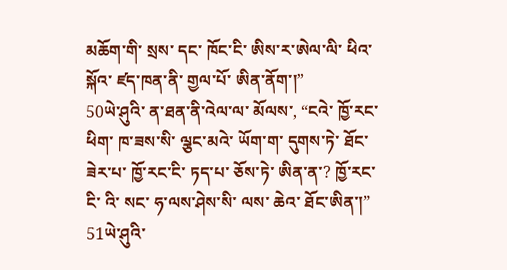མཆོག་གི་ སྲས་ དང་ ཁོང་ངི་ ཨིས་ར་ཨེལ་ལི་ ཕིའ་ སྐོའ་ ཛད་ཁན་ནི་ གྱལ་པོ་ ཨིན་ནོག་།”
50ཡེ་ཤུའི་ ན་ཐན་ནི་འེལ་ལ་ མོལས་, “ངའེ་ ཁྱོ་རང་ ཕིག་ ཁ་ཟས་སི་ ལྕང་མའེ་ ཡོག་ག་ དུགས་ཏེ་ ཐོང་ ཟེར་པ་ ཁྱོ་རང་ངི་ ཏད་པ་ ཅོས་ཏེ་ ཨིན་ན་? ཁྱོ་རང་ངི་ འི་ སང་ ཧ་ལས་ཤེས་སི་ ལས་ ཆེའ་ ཐོང་ཨིན་།” 51ཡེ་ཤུའི་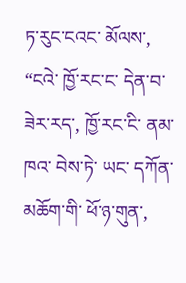ཏ་རུང་ངའང་ མོལས་, “ངའེ་ ཁྱོ་རང་ང་ དེན་བ་ ཟེར་རད་, ཁྱོ་རང་ངི་ ནམ་ཁའ་ བེས་ཏེ་ ཡང་ དཀོན་མཆོག་གི་ ཕོ་ཉ་གུན་,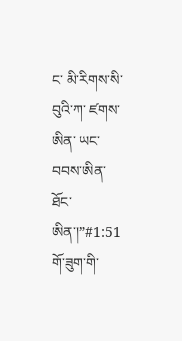ང་ མི་རིགས་སི་བུའི་ཀ་ ཛགས་ཨིན་ ཡང་ བབས་ཨིན་ ཐོང་ཨིན་།”#1:51 གོ་ཟུག་གི་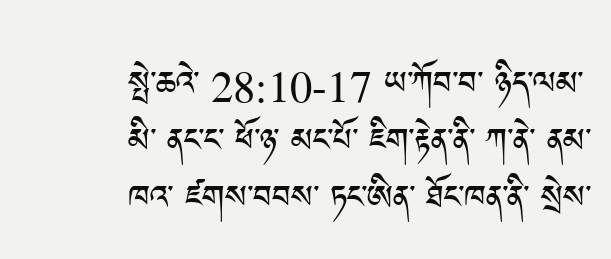སྤེ་ཆའེ་ 28:10-17 ཡ་ཀོབ་བ་ ཉིད་ལམ་མི་ ནང་ང་ ཕོ་ཉ་ མང་པོ་ ཇིག་རྟེན་ནི་ ཀ་ནེ་ ནམ་ཁའ་ ཛགས་བབས་ ཏང་ཨིན་ ཐོང་ཁན་ནི་ སྲེས་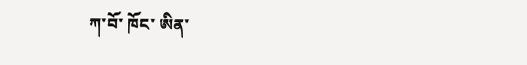ཀ་བོ་ ཁོང་ ཨིན་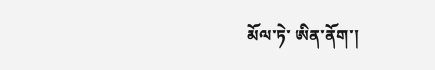མོལ་ཏེ་ ཨིན་ནོག་།